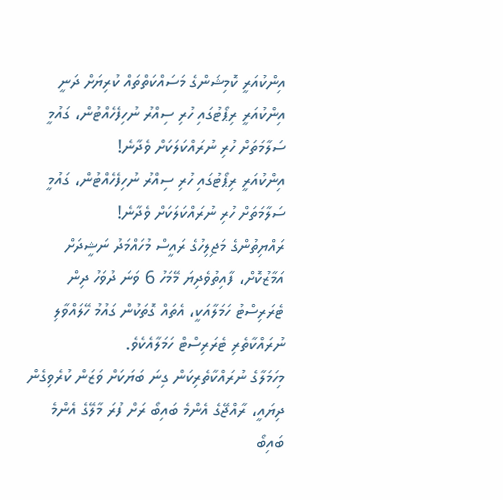އިންކުއަރީ ކޮމިޝަންގެ މަސައްކަތްތައް ކުރިޔަށް ދަނީ
އިންކުއަރީ ރިޕޯޓުގައި ހުރި ސިއްރު ނުހިފެހެއްޓުން، ގައުމީ ސަލާމަތަށް ހުރި ނުރައްކަލަކަށް ވެދާނެ!
އިންކުއަރީ ރިޕޯޓުގައި ހުރި ސިއްރު ނުހިފެހެއްޓުން، ގައުމީ ސަލާމަތަށް ހުރި ނުރައްކަލަކަށް ވެދާނެ!
ރައްޔިތުންގެ މަޖިލިހުގެ ރައީސް މުހައްމަދު ނަޝީދަށް އަމާޒުކޮށް، ފާއިތުވެދިޔަ މޭމަހު 6 ވަނަ ދުވަހު ދިން ޓެރަރިސްޓު ހަމަލާއަކީ، އެތައް ގޮތަކުން ގައުމު ހޭލައްވާލި ނުރައްކާތެރި ޓެރަރިސްޓް ހަމަލާއެކެވެ.
މިހަމަލާގެ ނުރައްކާތެރިކަން ގިނަ ބަޔަކަށް ވަޒަން ކުރެވިގެން ދިޔައީ، ރާއްޖޭގެ އެންމެ ބައިބޯ ރަށް ފުރަ މާލޭގެ އެންމެ ބައިބޯ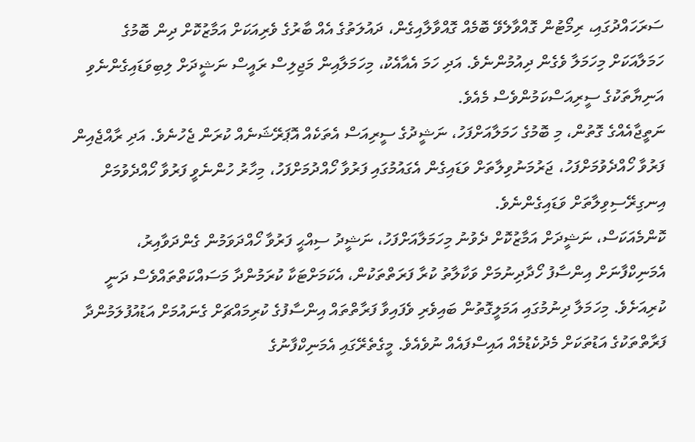ސަރަހައްދުގައި، ރިމޯޓުން ގޮއްވާލެވޭ ބޮމެއް ގޮއްވާލާއިގެން، ދައުލަތުގެ އެއް ބާރުގެ ވެރިއަކަށް އަމާޒުކޮށް ދިން ބޮމުގެ ހަމަލާއަކަށް މިހަމަލާ ވެގެން ދިއުމުންނެވެ. އަދި ހަމަ އެއާއެކު، މިހަމަލާއިން މަޖިލިސް ރައީސް ނަޝީދަށް ލިބިވަޑައިގެންނެވި އަނިޔާތަކުގެ ސީރިއަސްކަމުންވެސް މެއެވެ.
ނަތީޖާއެއްގެ ގޮތުން، މި ބޮމުގެ ހަމަލާއަށްފަހު، ނަޝީދުގެ ސީރިއަސް އެތަކެއް އޮޕަރޭޝަނެއް ކުރަން ޖެހުނެވެ. އަދި ރާއްޖެއިން ފަރުވާ ހޯއްދެވުމަށްފަހު، ޖަރުމަނުވިލާތަށް ވަޑައިގެން އެގައުމުގައި ފަރުވާ ހޯއްދުމަށްފަހު، މިހާރު ހުންނެވީ ފަރުވާ ހޯއްދެވުމަށް އިނގިރޭސިވިލާތަށް ވަޑައިގެންނެވެ.
ކޮންމެއަކަސް، ނަޝީދަށް އަމާޒުކޮށް ދެވުނު މިހަމަލާއަށްފަހު، ނަޝީދު ސިއްޙީ ފަރުވާ ހޯއްދަވަމުން ގެންދަވާއިރު، އެމަނިކްފާނަށް އިންސާފު ހޯދާދިނުމަށް ވަކާލާތު ކުރާ ފަރަތްތަކުން، އެކަމަށްޓަކާ ކުރަމުންދާ މަސައްކަތްތައްވެސް ދަނީ ކުރިއަށެވެ. މިހަމަލާ ދިނުމުގައި އަމަލީގޮތުން ބައިވެރި ވެފައިވާ ފަރާތްތައް އިންސާފުގެ ކުރިމައްޗަށް ގެނައުމަށް އަޑުއުފުލަމުންދާ ފަރާތްތަކުގެ އަޑުތަކަށް މެދުކެޑުމެއް އައިސްފައެއް ނުވެއެވެ. މީގެތެރޭގައި އެމަނިކްފާނުގެ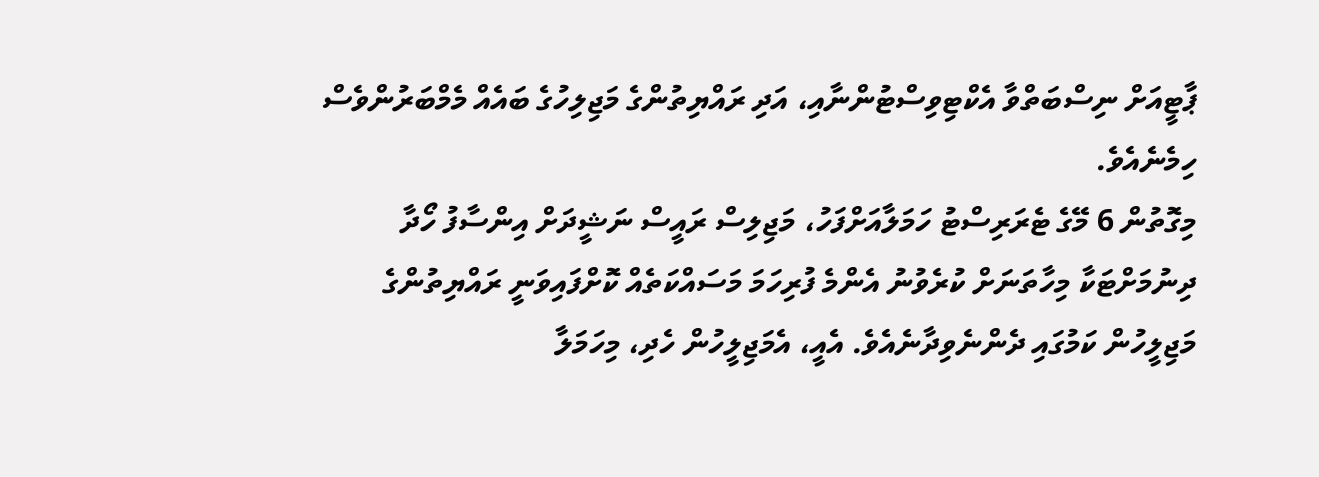ޕާޓީއަށް ނިސްބަތްވާ އެކްޓިވިސްޓުންނާއި، އަދި ރައްޔިތުންގެ މަޖިލިހުގެ ބައެއް މެމްބަރުންވެސް ހިމެނެއެވެ.
މިގޮތުން 6 މޭގެ ޓެރަރިސްޓު ހަމަލާއަށްފަހު، މަޖިލިސް ރައީސް ނަޝީދަށް އިންސާފު ހޯދާ ދިނުމަށްޓަކާ މިހާތަނަށް ކުރެވުނު އެންމެ ފުރިހަމަ މަސައްކަތެއް ކޮށްފައިވަނީ ރައްޔިތުންގެ މަޖިލީހުން ކަމުގައި ދެންނެވިދާނެއެވެ. އެއީ، އެމަޖިލީހުން ހެދި، މިހަމަލާ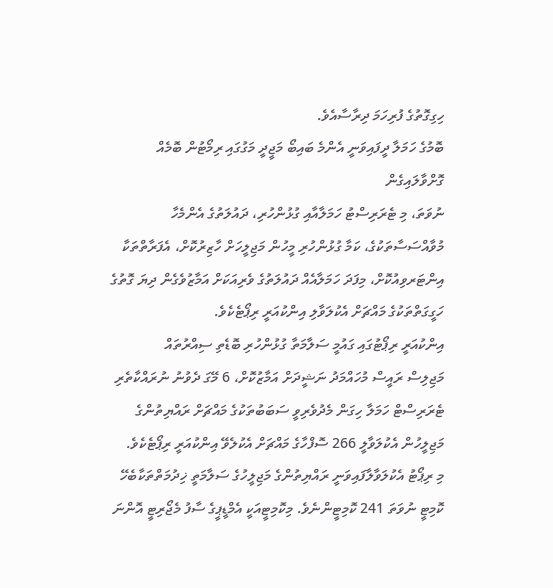ހިގިގޮތުގެ ފުރިހަމަ ދިރާސާއެވެ.
ބޮމުގެ ހަމަލާ ދީފައިވަނީ އެންމެ ބައިބޯ މަޖީދީ މަގުގައި ރިމޯޓުން ބޮމެއް ގޮށްވާލައިގެން
ނުވަތަ، މި ޓެރަރިސްޓު ހަމަލާއާއި ގުޅުންހުރި، ދައުލަތުގެ އެންމެހާ މުވާއްސަސާތަކުގެ، ކަމާ ގުޅުންހުރި މީހުން މަޖިލީހަށް ހާޒިރުކޮށް، އެފަރާތްތަކާ އިންޓަރވިއުކޮށް، މިފަދަ ހަމަލާއެއް ދައުލަތުގެ ވެރިއަކަށް އަމާޒުވެގެން ދިޔަ ގޮތުގެ ހަގީގަތްތަކުގެ މައްޗަށް އެކުލަވާލި އިންކުއަރީ ރިޕޯޓެކެވެ.
އިންކުއަރީ ރިޕޯޓުގައި ގައުމީ ސަލާމަތާ ގުޅުންހުރި ބޮޑެތި ސިއްރުތައް
މަޖިލިސް ރައީސް މުހައްމަދު ނަޝީދަށް އަމާޒުކޮށް، 6 މޭގަ ދެވުނު ނުރައްކާތެރި ޓެރަރިސްޓް ހަމަލާ ހިގަން މެދުވެރިވީ ސަބަބުތަކުގެ މައްޗަށް ރައްޔިތުންގެ މަޖިލީހުން އެކުލަވާލީ 266 ސޮފްހާގެ މައްޗަށް އެކުލެވޭ އިންކުއަރީ ރިޕޯޓެކެވެ.
މި ރިޕޯޓު އެކުލަވާލާފައިވަނީ ރައްޔިތުންގެ މަޖިލީހުގެ ސަލާމަތީ ޚިދުމަތްތަކާބެހޭ ކޮމިޓީ ނުވަތަ 241 ކޮމިޓީންނެވެ. މިކޮމިޓީއަކީ އެމްޑީޕީގެ ސާފު މެޖޯރިޓީ އޮންނަ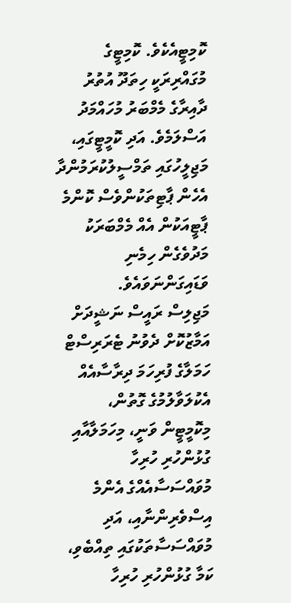ކޮމިޓީއެކެވެ. ކޮމިޓީގެ މުގައްރިރަކީ ހިތަދޫ އުތުރު ދާއިރާގެ މެމްބަރު މުހައްމަދު އަސްލަމެވެ. އަދި ކޮމީޓީގައި، މަޖިލީހުގައި ތަމްސީލުކުރަމުންދާ އެހެން ޕާޓިތަކުންވެސް ކޮންމެ ޕާޓީއަކުން އެއް މެމްބަރަކު މަދުވެގެން ހިމެނި ވަޑައިގަންނަވައެވެ.
މަޖިލިސް ރައީސް ނަޝީދަށް އަމާޒުކޮށް ދެވުނު ޓެރަރިސްޓް ހަމަލާގެ ފުރިހަމަ ދިރާސާއެއް އެކުލަވާލުމުގެ ގޮތުން، މިކޮމީޓީން ވަނީ، މިހަމަލާއާއި ގުޅުންހުރި ހުރިހާ މުވައްސަސާއެއްގެ އެންމެ އިސްވެރިންނާއި، އަދި މުވައްސަސާތަކުގައި ތިއްބެވި، ކަމާ ގުޅުންހުރި ހުރިހާ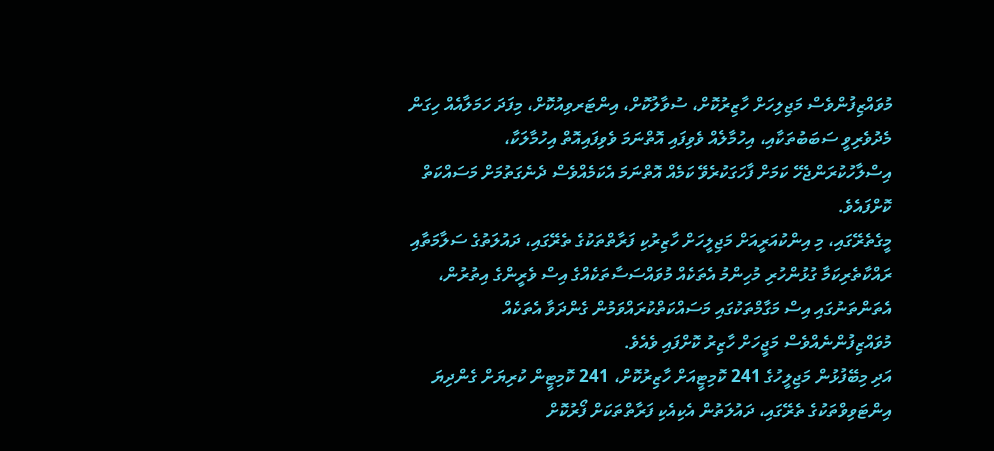މުވައްޒިފުންވެސް މަޖިލިހަށް ހާޒިރުކޮށް، ސުވާލުކޮށް، އިންޓަރވިއުކޮށް، މިފަދަ ހަމަލާއެއް ހިގަން މެދުވެރިވީ ސަބަބުތަކާއި، އިހުމާލެއް ވެވިފައި އޮތްނަމަ ވެވިފައިއޮތް އިހުމާލަކާ، އިސްލާހުކުރަންޖެހޭ ކަމަށް ފާހަގަކުރެވޭ ކަމެއް އޮތްނަމަ އެކަމެއްވެސް ދެނެގަތުމަށް މަސައްކަތް ކޮށްފައެވެ.
މީގެތެރޭގައި، މި އިންކުއަރީއަށް މަޖިލީހަށް ހާޒިރުކި ފަރާތްތަކުގެ ތެރޭގައި، ދައުލަތުގެ ސަލާމަތާއި ރައްކާތެރިކަމާ ގުޅުންހުރި މުހިންމު އެތަކެއް މުވައްސަސާތަކެއްގެ އިސް ވެރީންގެ އިތުރުން، އެތަންތަނުގައި އިސް މަގާމްތަކުގައި މަސައްކަތްކުރައްވަމުން ގެންދަވާ އެތަކެއް މުވައްޒިފުންނެއްވެސް މަޖީހަށް ހާޒިރު ކޮށްފައި ވެއެވެ.
އަދި މިބޭފުޅުން މަޖިލީހުގެ 241 ކޮމިޓީއަށް ހާޒިރުކޮށް، 241 ކޮމިޓީން ކުރިޔަށް ގެންދިޔަ އިންޓަވިވްތަކުގެ ތެރޭގައި، ދައުލަތުން އެކިއެކި ފަރާތްތަކަށް ފޯރުކޮށް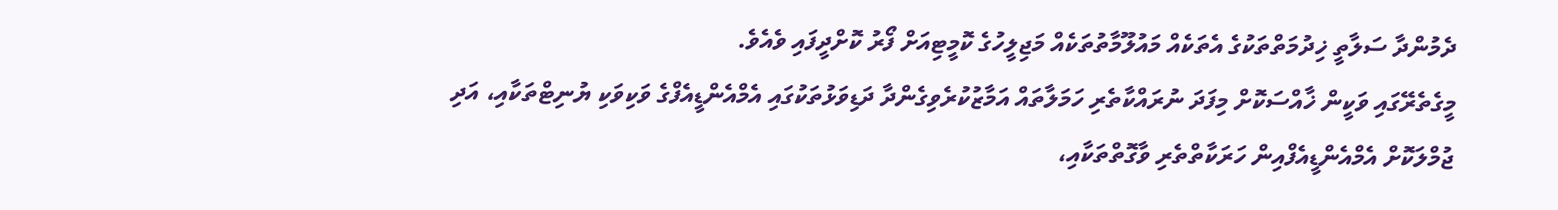ދެމުންދާ ސަލާތީ ޚިދުމަތްތަކުގެ އެތަކެއް މައުލޫމާތުތަކެއް މަޖިލީހުގެ ކޮމީޓިއަށް ފޯރު ކޮށްދީފައި ވެއެވެ.
މީގެތެރޭގައި ވަކީން ޚާއްސަކޮށް މިފަދަ ނުރައްކާތެރި ހަމަލާތައް އަމާޒުކުރެވިގެންދާ ދަޑިވަޅުތަކުގައި އެމްއެންޑީއެފްގެ ވަކިވަކި ޔުނިޓްތަކާއި، އަދި ޖުމްލަކޮށް އެމްއެންޑީއެފްއިން ހަރަކާތްތެރި ވާގޮތްތަކާއި،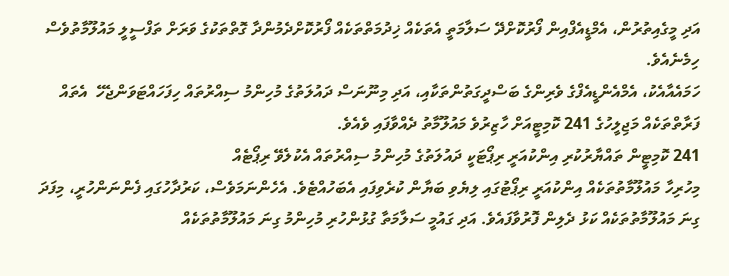އަދި މީގެއިތުރުން، އެމްޑީއެފްއިން ފޯރުކޮށްދޭ ސަލާމަތީ އެތަކެއް ޚިދުމަތްތަކެއް ފޯރުކޮށްދެމުންދާ ގޮތްތަކުގެ ވަރަށް ތަފްސީލީ މައުލޫމާތުވެސް ހިމެނެއެވެ.
ހަމައެއާއެކު، އެމްއެންޑީއެފްގެ ވެރިންގެ ބަސްދީގަތުންތަކާއި، އަދި މިނޫނަސް ދައުލަތުގެ މުހިންމު ސިއްރުތައް ހިފަހައްޓަވަންޖެހޭ  އެތައް ފަރާތްތަކެއް މަޖިލީހުގެ 241 ކޮމިޓީއަށް ހާޒިރުވެ މައުލޫމާތު ދެއްވާފައި ވެއެވެ.
241 ކޮމިޓީން ތައްޔާރުކުރި އިންކުއަރީ ރިޕޯޓަކީ ދައުލަތުގެ މުހިންމު ސިއްރުތައް އެކުލެވޭ ރިޕޯޓެއް
މިހުރިހާ މައުލޫމާތުތަކެއް އިންކުއަރީ ރިޕޯޓުގައި ލިޔެވި ބަޔާން ކުރެވިފައި އެބަހުއްޓެވެ. އެހެންނަމަވެސް، ކަރުދާހުގައި ފެންނަންހުރީ، މިފަދަ ގިނަ މައުލޫމާތުތަކެއް ކަޅު ދެލިން ފޮރުވާފައެވެ. އަދި ގައުމީ ސަލާމަތާ ގުޅުންހުރި މުހިންމު ގިނަ މައުލޫމާތުތަކެއް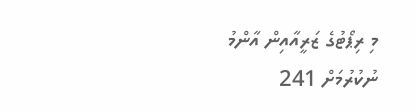މި ރިޕޯޓުގެ ޒަރީއާއިން އާންމު ނުކުރުމަށް 241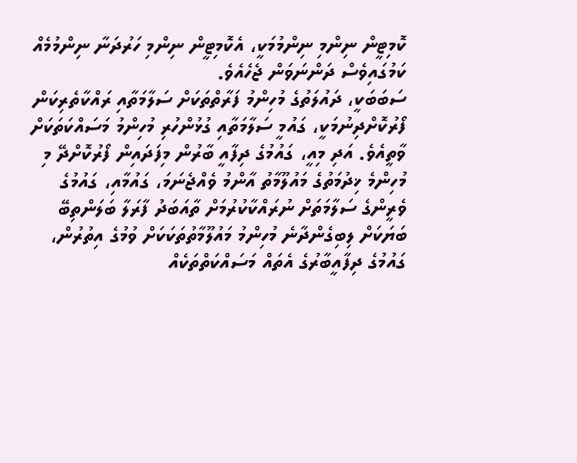ކޮމިޓީން ނިންމި ނިންމުމަކީ، އެކޮމިޓީން ނިންމި ހަރުދަނާ ނިންމުމެއް ކަމުގައިވެސް ދަންނަވަން ޖެހެއެވެ.
ސަބަބަކީ، ދައުލަތުގެ މުހިންމު ފަރާތްތަކަށް ސަލާމަތާއި ރައްކާތެރިކަން ފޯރުކޮށްދިނުމަކީ، ގައުމީ ސަލާމަތާއި ގުޅުންހުރި މުހިންމު މަސައްކަތަކަށް ވާތީއެވެ. އަދި މިއީ، ގައުމުގެ ދިފާއީ ބާރުން މިފަދައިން ފޯރުކޮށްދޭ މި މުހިންމެ ޚިދުމަތުގެ މައުލޫމާތު އާންމު ވެއްޖެނަމަ، ގައުމާއި، ގައުމުގެ ވެރީންގެ ސަލާމަތަށް ނުރައްކާކުރުމަށް ތާއަބަދު ފާރަލާ ބަލަންތިބޭ ބަޔަކަށް ލިބިގެންދާނެ މުހިންމު މައުލޫމާތުތަކަކަށް ވުމުގެ އިތުރުން، ގައުމުގެ ދިފާއީބާރުގެ އެތައް މަސައްކަތްތަކެއް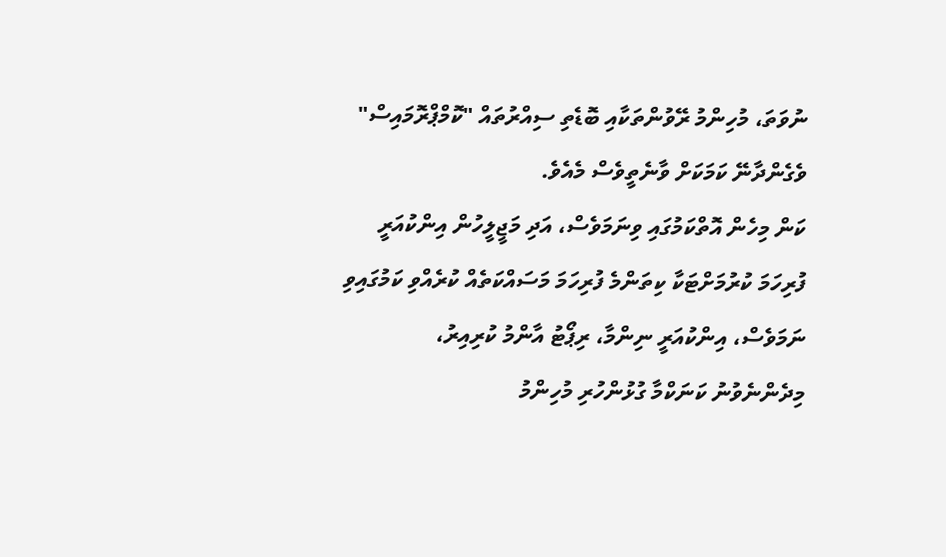ނުވަތަ، މުހިންމު ރޭވުންތަކާއި ބޮޑެތި ސިއްރުތައް "ކޮމްޕްރޮމައިސް" ވެގެންދާނޭ ކަމަކަށް ވާނެތީވެސް މެއެވެ.
ކަން މިހެން އޮތްކަމުގައި ވިނަމަވެސް، އަދި މަޖީލީހުން އިންކުއަރީ ފުރިހަމަ ކުރުމަށްޓަކާ ކިތަންމެ ފުރިހަމަ މަސައްކަތެއް ކުރެއްވި ކަމުގައިވި ނަމަވެސް، އިންކުއަރީ ނިންމާ، ރިޕޯޓު އާންމު ކުރިއިރު، މިދެންނެވުނު ކަނަކްމާ ގުޅުންހުރި މުހިންމު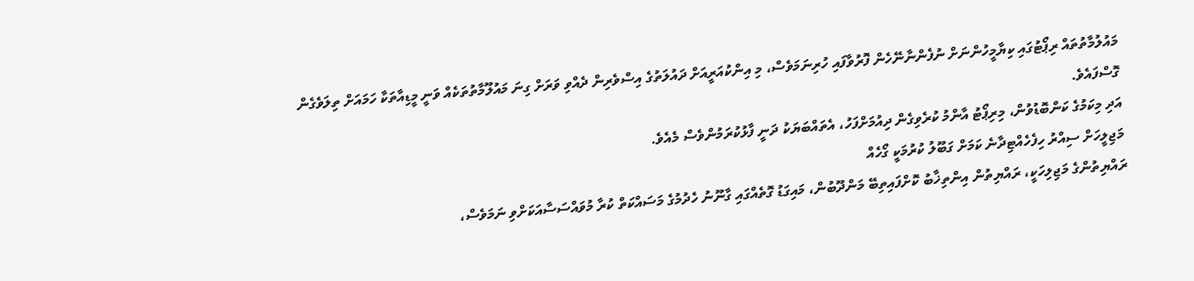މައުލުމާތުތައް ރިޕޯޓުގައި ކިޔާމީހުންނަށް ނުފެންނާނޭހެން ފޮރުވާފައި ހުރިނަމަވެސް، މި އިންކުއަރީއަށް ދައުލަތުގެ އިސްވެރިން ދެއްވި ވަރަށް ގިނަ މައުލޫމާތުތަކެއް ވަނީ މީޑިއާތަކާ ހަމައަށް ތިލަވެގެން ގޮސްފައެވެ.
އަދި މިކަމުގެ ކަންބޮޑުވުން، މިރިޕޯޓު އާންމު ކުރެވިގެން ދިއުމަށްފަހު، އެތައްބަޔަކު ދަނީ ފާޅުކުރަމުންވެސް މެއެވެ.
މަޖިލީހަށް ސިއްރު ހިފެހެއްޓިދާނެ ކަމަށް ގަބޫލު ކުރުމަކީ ގޯހެއް
ރައްޔިތުންގެ މަޖިލިހަކީ، ރައްޔިތުން އިންތިޚާބު ކޮށްފައިތިބޭ މަންދޫބުން، މައިގަޑު ގޮތެއްގައި ގާނޫނު ހެދުމުގެ މަސައްކަތް ކުރާ މުވައްސަސާއަކަށްވި ނަމަވެސް،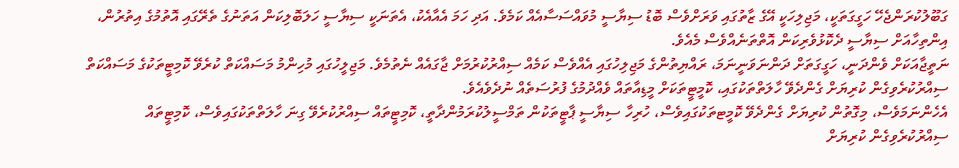ގަބޫލުކުރަންޖެހޭ ހަގީގަތަކީ، މަޖިލިހަކީ އޭގެ ޒާތުގައި ވަރަށްވެސް ބޮޑު ސިޔާސީ މުވައްސަސާއެއް ކަމެވެ. އަދި ހަމަ އެއާއެކު، އެތަނަކީ ސިޔާސީ ހަލަބޮލިކަން އަތަނުގެ ތެރޭގައި އޮތުމުގެ އިތުރުން، އިންތިހާއަށް ސިޔާސީ ދެކޮޅުވެރިކަން އޮތްތަނެއްވެސް މެއެވެ.
ނަތީޖާއަކަށް ވެންދަނީ، ހަގީގަތަށް ދަންނަވަނީނަމަ، ރައްޔިތުންގެ މަޖިލިހުގައި އެއްވެސް ކަމެއް ސިއްރުކުރުމަށް ޖާގައެއް ނެތުމެވެ. މަޖިލީހުގައި މުހިންމު މަސައްކަތް ކުރެވޭ ކޮމިޓީތަކުގެ މަސައްކަތް ސިއްރުކުރެވިގެން ކުރިޔަށް ގެންދެވޭ ހާލަތްތަކުގައި، ކޮމީޓީތަކަށް މީޑިއާތައް ވެއްދުމުގެ ފުރުސަތެއް ނުދެވެއެވެ.
އެހެންނަމަވެސް، މިގޮތުން ކުރިޔަށް ގެންދެވޭ ކޮމީޓތަކުގައިވެސް، ހުރިހާ ސިޔާސީ ޕާޓީތަކުން ތަމްސީލުކުރަމުންދާތީ، ކޮމިޓީތައް ސިއްރުކުރެވޭ ގިނަ ހާލަތްތަކުގައިވެސް، ކޮމިޓީތައް ސިއްރުކުރެވިގެން ކުރިޔަށް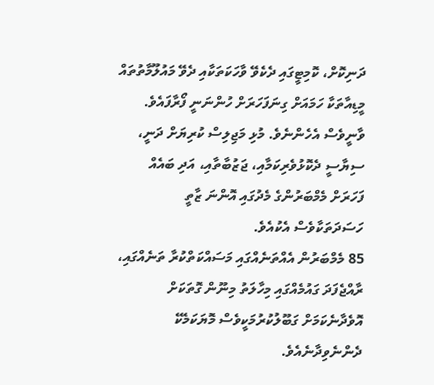ދަނިކޮށް، ކޮމިޓީގައި ދެކެވޭ ވާހަކަތަކާއި ދެވޭ މައުލޫމާތުތައް މީޑިއާތަކާ ހަމައަށް ގިނަފަހަރަށް ހުންނަނީ ފޯރާފައެވެ.
ވާނީވެސް އެހެންނެވެ. މުޅި މަޖިލިސް ކުރިޔަށް ދަނީ، ސިޔާސީ ދެކޮޅުވެރިކަމާއި، ޖަޒުބާތާއި، އަދި ބައެއް ފަހަރަށް މެމްބަރުންގެ މެދުގައި އޮންނަ ޒާތީ ހަސަދަތަކާވެސް އެކުއެވެ.
85 މެމްބަރުން އެއްތަނެއްގައި މަސައްކަތްކުރާ ތަނެއްގައި، ރާއްޖެފަދަ ގައުމެއްގައި މިހާލަތު މިނޫން ގޮތަކަށް އޮވެދާނެކަމަށް ގަބޫލުކުރުމަކީވެސް މޮޔަކަމެކޭ ދެންނެވިދާނެއެވެ.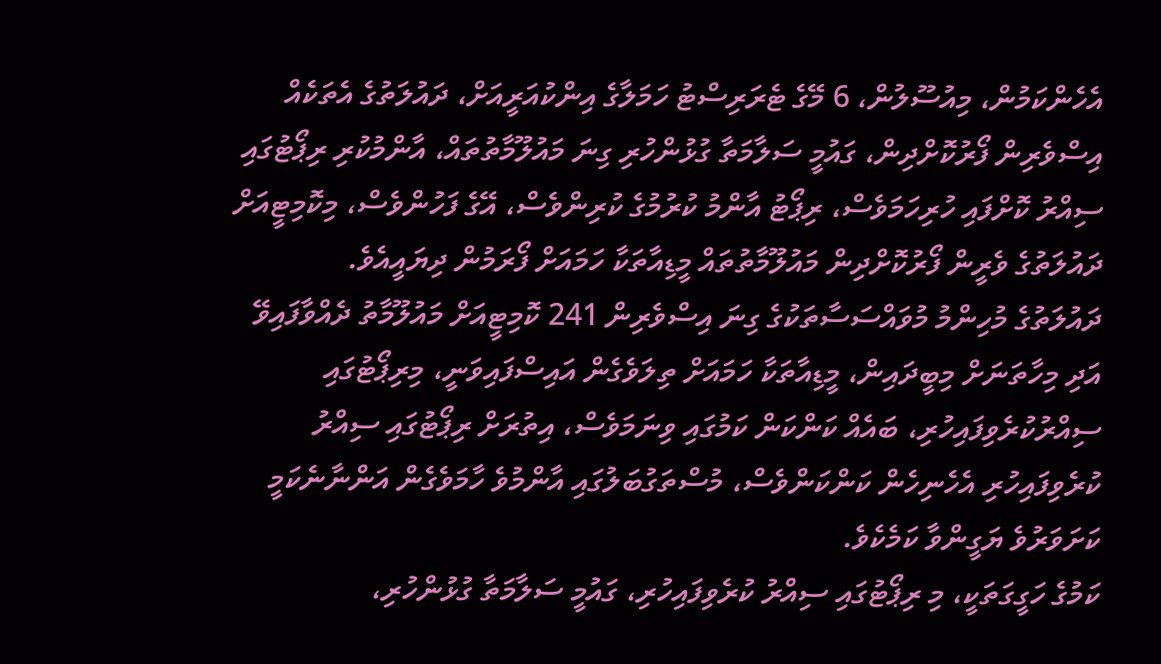އެހެންކަމުން، މިއުސޫލުން، 6 މޭގެ ޓެރަރިސްޓު ހަމަލާގެ އިންކުއަރީއަށް، ދައުލަތުގެ އެތަކެއް އިސްވެރިން ފޯރުކޮށްދިން، ގައުމީ ސަލާމަތާ ގުޅުންހުރި ގިނަ މައުލޫމާތުތައް، އާންމުކުރި ރިޕޯޓުގައި ސިއްރު ކޮށްފައި ހުރިހަމަވެސް، ރިޕޯޓު އާންމު ކުރުމުގެ ކުރިންވެސް، އޭގެ ފަހުންވެސް، މިކޮމިޓީއަށް ދައުލަތުގެ ވެރީން ފޯރުކޮށްދިން މައުލޫމާތުތައް މީޑިއާތަކާ ހަމައަށް ފޯރަމުން ދިޔައީއެވެ.
ދައުލަތުގެ މުހިންމު މުވައްސަސާތަކުގެ ގިނަ އިސްވެރިން 241 ކޮމިޓީއަށް މައުލޫމާތު ދެއްވާފައިވޭ
އަދި މިހާތަނަށް މިބީދައިން، މީޑިއާތަކާ ހަމައަށް ތިލަވެގެން އައިސްފައިވަނީ، މިރިޕޯޓުގައި ސިއްރުކުރެވިފައިހުރި، ބައެއް ކަންކަން ކަމުގައި ވިނަމަވެސް، އިތުރަށް ރިޕޯޓުގައި ސިއްރު ކުރެވިފައިހުރި އެހެނިހެން ކަންކަންވެސް، މުސްތަގުބަލުގައި އާންމުވެ ހާމަވެގެން އަންނާނެކަމީ ކަށަވަރުވެ ޔަގީންވާ ކަމެކެވެ.
ކަމުގެ ހަގީގަތަކީ، މި ރިޕޯޓުގައި ސިއްރު ކުރެވިފައިހުރި، ގައުމީ ސަލާމަތާ ގުޅުންހުރި،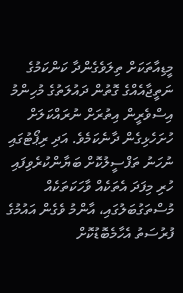މީޑިއާތަކަށް ތިލަވެގެންދާ ކަންކަމުގެ ނަތީޖާއެއްގެ ގޮތުން ދައުލަތުގެ މުހިންމު އިސްވެރީން އިތުރަށް ނުރައްކަލަށް ހުށަހެޅިގެން ދާނެކަމެވެ. އަދި ރިޕޯޓުގައި ނުހަނު ތަފްސީލުކޮށް ބަޔާންކުރެވިފައި ހުރި މިފަދަ އެތަކެއް ވާހަކަތަކެއް މުސްތަގުބަލުގައި، އާންމު ވެގެން އައުމުގެ ފުރުސަތު އެހާމެބޮޑުކޮށް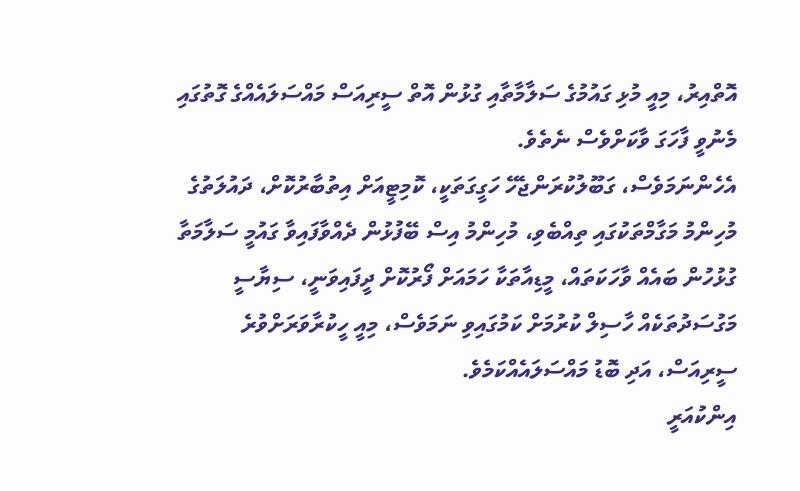އޮތްއިރު، މިއީ މުޅި ގައުމުގެ ސަލާމާތާއި ގުޅުން އޮތް ސީރިއަސް މައްސަލައެއްގެ ގޮތުގައި މެނުވީ ފާހަގަ ވާކަށްވެސް ނެތެވެ.
އެހެންނަމަވެސް، ގަބޫލުކުރަންޖެހޭ ހަގީގަތަކީ، ކޮމިޓީއަށް އިތުބާރުކޮށް، ދައުލަތުގެ މުހިންމު މަގާމްތަކުގައި ތިއްބެވި، މުހިންމު އިސް ބޭފުޅުން ދެއްވާފައިވާ ގައުމީ ސަލާމަތާ ގުޅުހުން ބައެއް ވާހަކަތައް، މީޑިއާތަކާ ހަމައަށް ފޯރުކޮށް ދީފައިވަނީ، ސިޔާސީ މަގުސަދުތަކެއް ހާސިލް ކުރުމަށް ކަމުގައިވި ނަމަވެސް، މިއީ ހީކުރާވަރަށްވުރެ ސީރިއަސް، އަދި ބޮޑު މައްސަލައެއްކަމެވެ.
އިންކުއަރީ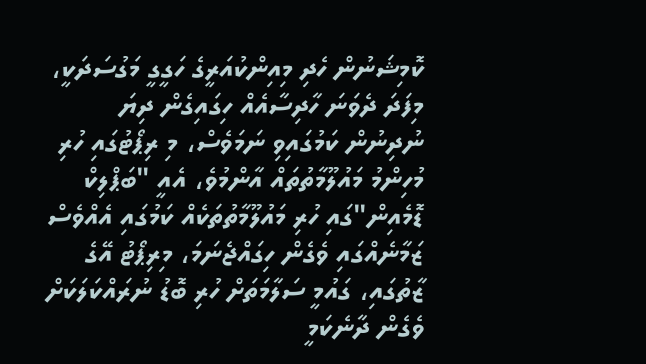ކޮމިޝަނުން ހެދި މިއިންކުއަރީގެ ހަގީގީ މަގުސަދަކީ، މިފަދަ ދެވަނަ ހާދިސާއެއް ހިގައިގެން ދިޔަ ނުދިނުން ކަމުގައިވި ނަމަވެސް، މި ރިޕޯޓުގައި ހުރި މުހިންމު މައުލޫމާތުތައް އާންމުވެ، އެއީ "ބަޕްލިކް ޑޮމެއިން"ގައި ހުރި މައުލޫމާތުތަކެއް ކަމުގައި އެއްވެސް ޒަމާނެއްގައި ވެގެން ހިގައްޖެނަމަ، މިރިޕޯޓު އޭގެ ޒާތުގައި، ގައުމީ ސަލާމަތަށް ހުރި ބޮޑު ނުރައްކަލަކަށް ވެގެން ދާނެކަމީ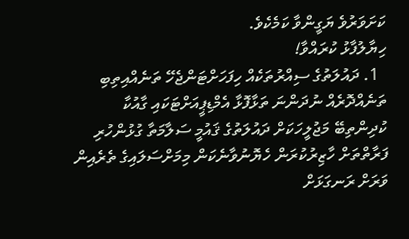ކަށަވަރުވެ ޔަގީންވާ ކަމެކެވެ.
ހިޔާލުފާޅު ކުރައްވާ!
  1. ދައުލަތުގެ ސިއްރުތަކެއް ހިފަހަށްޓަންޖެހޭ ތަނެއްއިތިބި ތަނެއްދޮރެއް ނުދަންނަ ތަޅާފޮޅާ އެމްޑިޕީއަށްޓަކައި ގާއުކާ ކުދިންތިބޭ މަޖުލީހަކަށް ދައުލަތުގެ ޤައުމީ ސަލާމަތާ ގުޅުންހުރި ފަރާތްތަށް ހާޒިރުކުރަން ހެޔޮނުވާނެކަން މިމަށްސަލައިގެ ތެރެއިން ވަރަށް ރަނގަޅަށް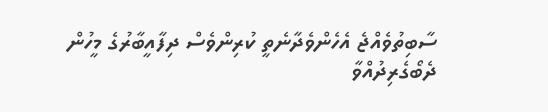ސާބިތުވެއްޖެ އެހެންވެދާނެތީ ކުރިންވެސް ދިފާއީބާރުގެ މީހުން ދެބޯގެރިދުއްވާ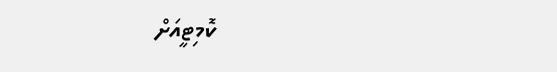ކޮމިޓީއަށް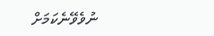ނުވެވޭނެކަމަށް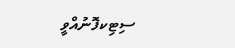ސިޓިކފޮނުއްވީ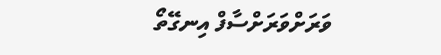ވަރަށްވަރަށްސާފް އިނގޭތޯ